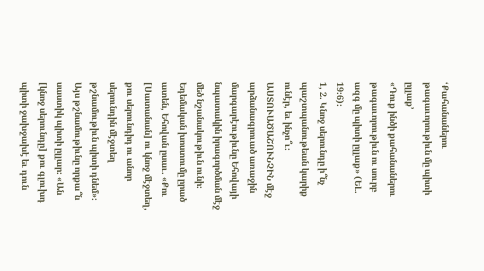‘Քահանաներու թագաւորութիւն մը պիտի ըլլաք’
«Դուք ինծի քահանաներու թագաւորութիւն ու սուրբ ազգ մը պիտի ըլլաք» (ԵԼ. 19։6)։
1, 2. Կնոջ սերունդը ի՞նչ պաշտպանութեան կարիք ունէր, եւ ինչո՞ւ։
ԱՍՏՈՒԱԾԱՇՈՒՆՉԻՆ մէջ արձանագրուած առաջին մարգարէութիւնը Եհովայի նպատակին իրագործման մէջ մեծ նշանակութիւն ունի։ Եդեմական խոստումը ըրած ատեն, Եհովան ըսաւ. «Քու [Սատանան] ու կնոջ մէջտեղ, քու սերունդիդ ու անոր սերունդին մէջտեղ թշնամութիւն պիտի դնեմ»։ Այս թշնամութիւնը որքա՞ն սաստիկ պիտի ըլլար։ «Ան [կնոջ սերունդը] քու գլուխդ պիտի ջախջախէ եւ դուն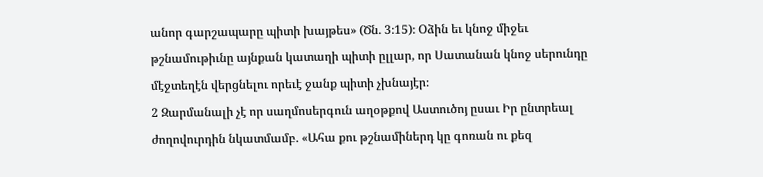անոր գարշապարը պիտի խայթես» (Ծն. 3։15)։ Օձին եւ կնոջ միջեւ թշնամութիւնը այնքան կատաղի պիտի ըլլար, որ Սատանան կնոջ սերունդը մէջտեղէն վերցնելու որեւէ ջանք պիտի չխնայէր։
2 Զարմանալի չէ որ սաղմոսերգուն աղօթքով Աստուծոյ ըսաւ Իր ընտրեալ ժողովուրդին նկատմամբ. «Ահա քու թշնամիներդ կը գոռան ու քեզ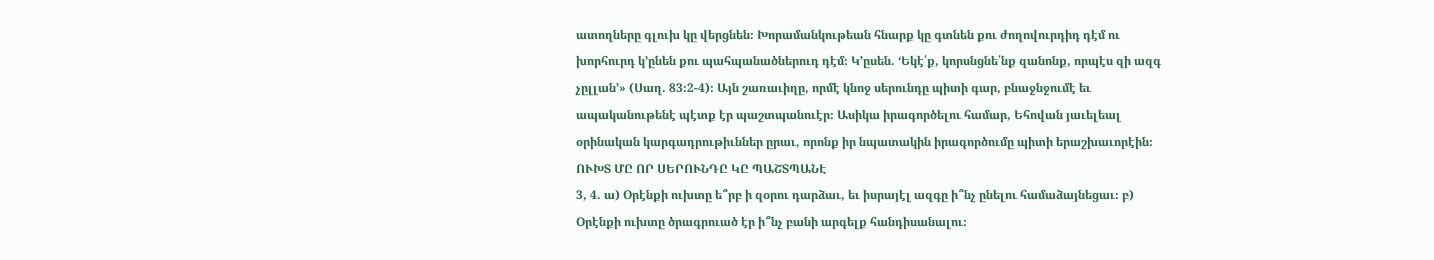ատողները գլուխ կը վերցնեն։ Խորամանկութեան հնարք կը գտնեն քու ժողովուրդիդ դէմ ու խորհուրդ կ’ընեն քու պահպանածներուդ դէմ։ Կ’ըսեն. ‘Եկէ՛ք, կորսնցնե՛նք զանոնք, որպէս զի ազգ չըլլան’» (Սաղ. 83։2-4)։ Այն շառաւիղը, որմէ կնոջ սերունդը պիտի գար, բնաջնջումէ եւ ապականութենէ պէտք էր պաշտպանուէր։ Ասիկա իրագործելու համար, Եհովան յաւելեալ օրինական կարգադրութիւններ ըրաւ, որոնք իր նպատակին իրագործումը պիտի երաշխաւորէին։
ՈՒԽՏ ՄԸ ՈՐ ՍԵՐՈՒՆԴԸ ԿԸ ՊԱՇՏՊԱՆԷ
3, 4. ա) Օրէնքի ուխտը ե՞րբ ի զօրու դարձաւ, եւ իսրայէլ ազգը ի՞նչ ընելու համաձայնեցաւ։ բ) Օրէնքի ուխտը ծրագրուած էր ի՞նչ բանի արգելք հանդիսանալու։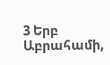3 Երբ Աբրահամի,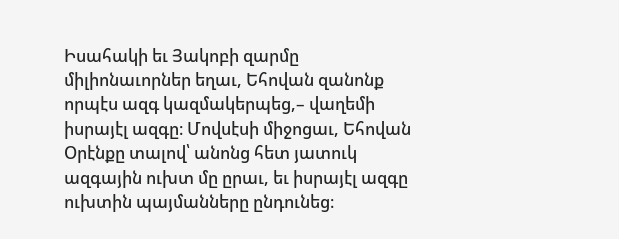Իսահակի եւ Յակոբի զարմը միլիոնաւորներ եղաւ, Եհովան զանոնք որպէս ազգ կազմակերպեց,– վաղեմի իսրայէլ ազգը։ Մովսէսի միջոցաւ, Եհովան Օրէնքը տալով՝ անոնց հետ յատուկ ազգային ուխտ մը ըրաւ, եւ իսրայէլ ազգը ուխտին պայմանները ընդունեց։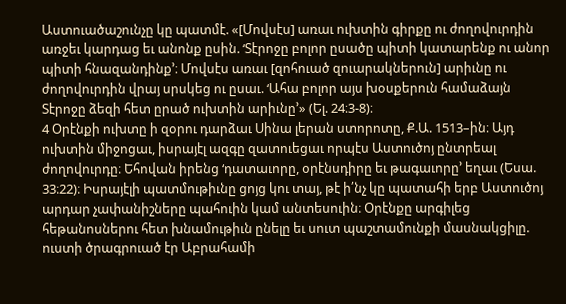Աստուածաշունչը կը պատմէ. «[Մովսէս] առաւ ուխտին գիրքը ու ժողովուրդին առջեւ կարդաց եւ անոնք ըսին. ‘Տէրոջը բոլոր ըսածը պիտի կատարենք ու անոր պիտի հնազանդինք’։ Մովսէս առաւ [զոհուած զուարակներուն] արիւնը ու ժողովուրդին վրայ սրսկեց ու ըսաւ. ‘Ահա բոլոր այս խօսքերուն համաձայն Տէրոջը ձեզի հետ ըրած ուխտին արիւնը’» (Ել. 24։3-8)։
4 Օրէնքի ուխտը ի զօրու դարձաւ Սինա լերան ստորոտը, Ք.Ա. 1513–ին։ Այդ ուխտին միջոցաւ, իսրայէլ ազգը զատուեցաւ որպէս Աստուծոյ ընտրեալ ժողովուրդը։ Եհովան իրենց ‘դատաւորը, օրէնսդիրը եւ թագաւորը’ եղաւ (Եսա. 33։22)։ Իսրայէլի պատմութիւնը ցոյց կու տայ, թէ ի՛նչ կը պատահի երբ Աստուծոյ արդար չափանիշները պահուին կամ անտեսուին։ Օրէնքը արգիլեց հեթանոսներու հետ խնամութիւն ընելը եւ սուտ պաշտամունքի մասնակցիլը. ուստի ծրագրուած էր Աբրահամի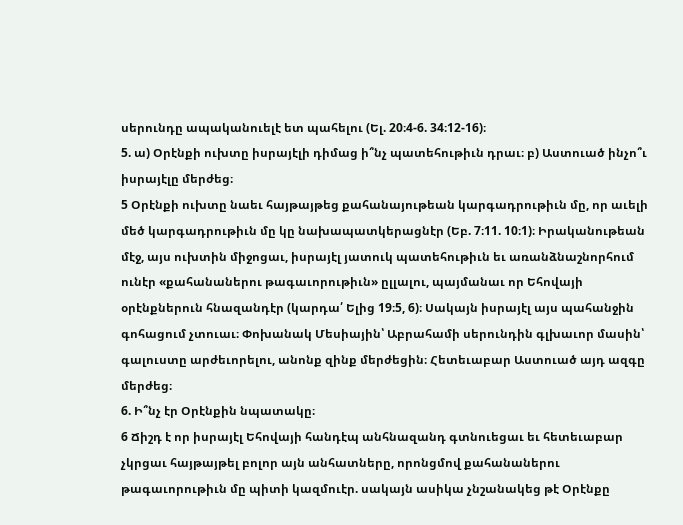սերունդը ապականուելէ ետ պահելու (Ել. 20։4-6. 34։12-16)։
5. ա) Օրէնքի ուխտը իսրայէլի դիմաց ի՞նչ պատեհութիւն դրաւ։ բ) Աստուած ինչո՞ւ իսրայէլը մերժեց։
5 Օրէնքի ուխտը նաեւ հայթայթեց քահանայութեան կարգադրութիւն մը, որ աւելի մեծ կարգադրութիւն մը կը նախապատկերացնէր (Եբ. 7։11. 10։1)։ Իրականութեան մէջ, այս ուխտին միջոցաւ, իսրայէլ յատուկ պատեհութիւն եւ առանձնաշնորհում ունէր «քահանաներու թագաւորութիւն» ըլլալու, պայմանաւ որ Եհովայի օրէնքներուն հնազանդէր (կարդա՛ Ելից 19։5, 6)։ Սակայն իսրայէլ այս պահանջին գոհացում չտուաւ։ Փոխանակ Մեսիային՝ Աբրահամի սերունդին գլխաւոր մասին՝ գալուստը արժեւորելու, անոնք զինք մերժեցին։ Հետեւաբար Աստուած այդ ազգը մերժեց։
6. Ի՞նչ էր Օրէնքին նպատակը։
6 Ճիշդ է որ իսրայէլ Եհովայի հանդէպ անհնազանդ գտնուեցաւ եւ հետեւաբար չկրցաւ հայթայթել բոլոր այն անհատները, որոնցմով քահանաներու թագաւորութիւն մը պիտի կազմուէր. սակայն ասիկա չնշանակեց թէ Օրէնքը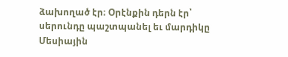ձախողած էր։ Օրէնքին դերն էր՝ սերունդը պաշտպանել եւ մարդիկը Մեսիային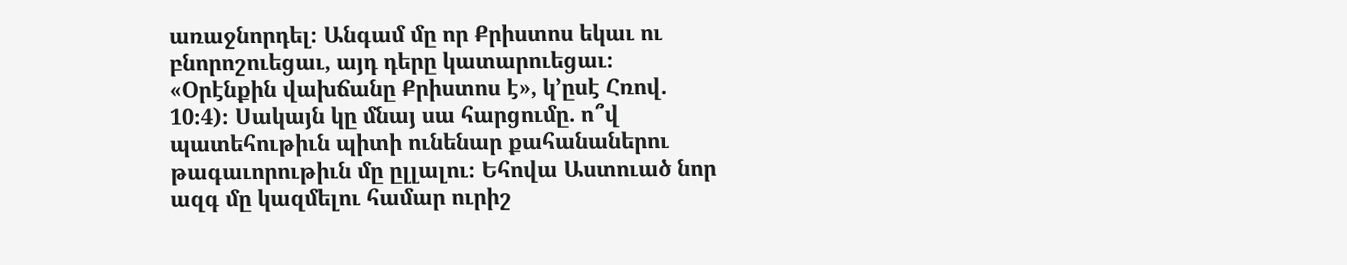առաջնորդել։ Անգամ մը որ Քրիստոս եկաւ ու բնորոշուեցաւ, այդ դերը կատարուեցաւ։ «Օրէնքին վախճանը Քրիստոս է», կ’ըսէ Հռով. 10։4)։ Սակայն կը մնայ սա հարցումը. ո՞վ պատեհութիւն պիտի ունենար քահանաներու թագաւորութիւն մը ըլլալու։ Եհովա Աստուած նոր ազգ մը կազմելու համար ուրիշ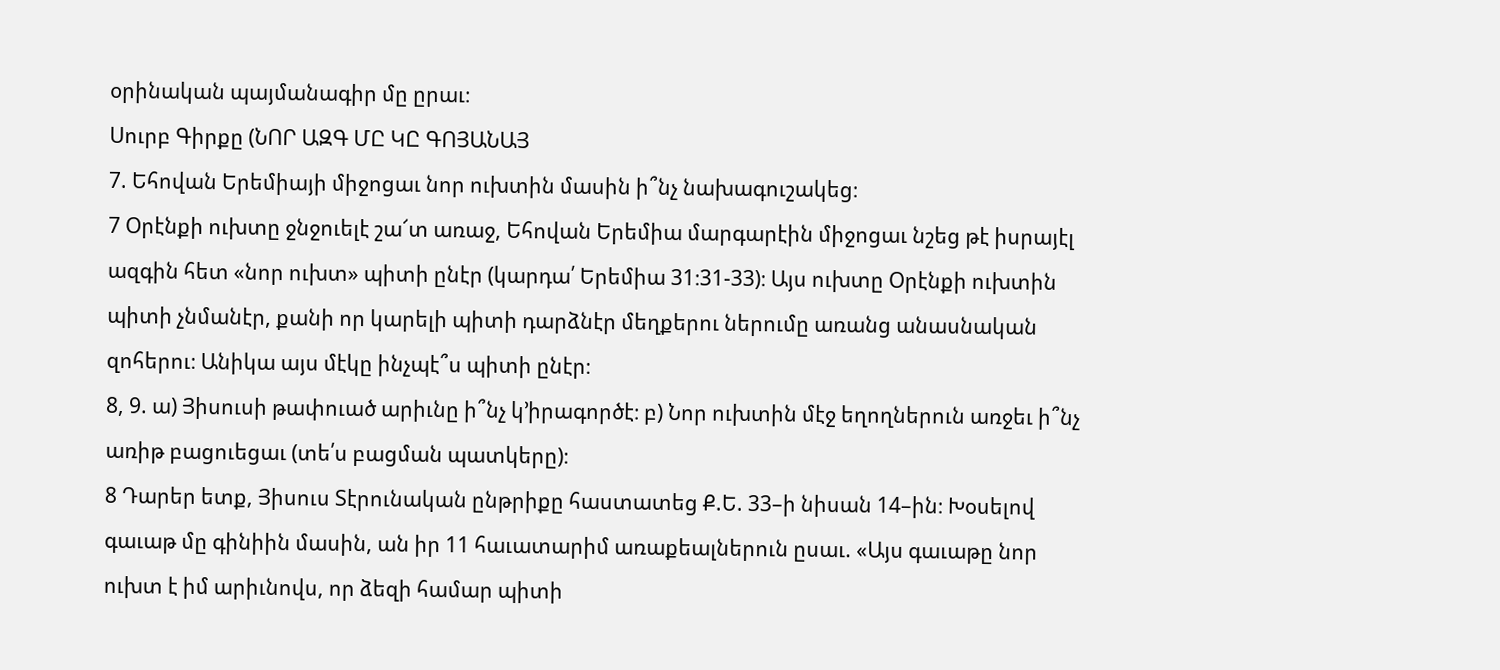օրինական պայմանագիր մը ըրաւ։
Սուրբ Գիրքը (ՆՈՐ ԱԶԳ ՄԸ ԿԸ ԳՈՅԱՆԱՅ
7. Եհովան Երեմիայի միջոցաւ նոր ուխտին մասին ի՞նչ նախագուշակեց։
7 Օրէնքի ուխտը ջնջուելէ շա՜տ առաջ, Եհովան Երեմիա մարգարէին միջոցաւ նշեց թէ իսրայէլ ազգին հետ «նոր ուխտ» պիտի ընէր (կարդա՛ Երեմիա 31։31-33)։ Այս ուխտը Օրէնքի ուխտին պիտի չնմանէր, քանի որ կարելի պիտի դարձնէր մեղքերու ներումը առանց անասնական զոհերու։ Անիկա այս մէկը ինչպէ՞ս պիտի ընէր։
8, 9. ա) Յիսուսի թափուած արիւնը ի՞նչ կ’իրագործէ։ բ) Նոր ուխտին մէջ եղողներուն առջեւ ի՞նչ առիթ բացուեցաւ (տե՛ս բացման պատկերը)։
8 Դարեր ետք, Յիսուս Տէրունական ընթրիքը հաստատեց Ք.Ե. 33–ի նիսան 14–ին։ Խօսելով գաւաթ մը գինիին մասին, ան իր 11 հաւատարիմ առաքեալներուն ըսաւ. «Այս գաւաթը նոր ուխտ է իմ արիւնովս, որ ձեզի համար պիտի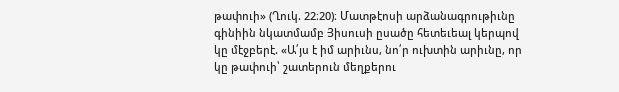թափուի» (Ղուկ. 22։20)։ Մատթէոսի արձանագրութիւնը գինիին նկատմամբ Յիսուսի ըսածը հետեւեալ կերպով կը մէջբերէ. «Ա՛յս է իմ արիւնս, նո՛ր ուխտին արիւնը, որ կը թափուի՝ շատերուն մեղքերու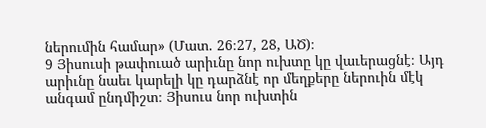ներումին համար» (Մատ. 26։27, 28, ԱԾ)։
9 Յիսուսի թափուած արիւնը նոր ուխտը կը վաւերացնէ։ Այդ արիւնը նաեւ կարելի կը դարձնէ որ մեղքերը ներուին մէկ անգամ ընդմիշտ։ Յիսուս նոր ուխտին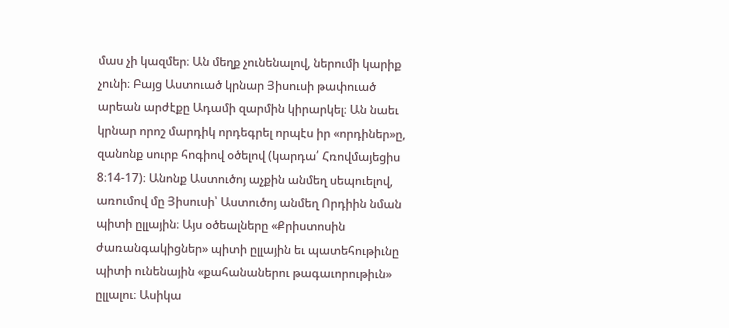մաս չի կազմեր։ Ան մեղք չունենալով, ներումի կարիք չունի։ Բայց Աստուած կրնար Յիսուսի թափուած արեան արժէքը Ադամի զարմին կիրարկել։ Ան նաեւ կրնար որոշ մարդիկ որդեգրել որպէս իր «որդիներ»ը, զանոնք սուրբ հոգիով օծելով (կարդա՛ Հռովմայեցիս 8։14-17)։ Անոնք Աստուծոյ աչքին անմեղ սեպուելով, առումով մը Յիսուսի՝ Աստուծոյ անմեղ Որդիին նման պիտի ըլլային։ Այս օծեալները «Քրիստոսին ժառանգակիցներ» պիտի ըլլային եւ պատեհութիւնը պիտի ունենային «քահանաներու թագաւորութիւն» ըլլալու։ Ասիկա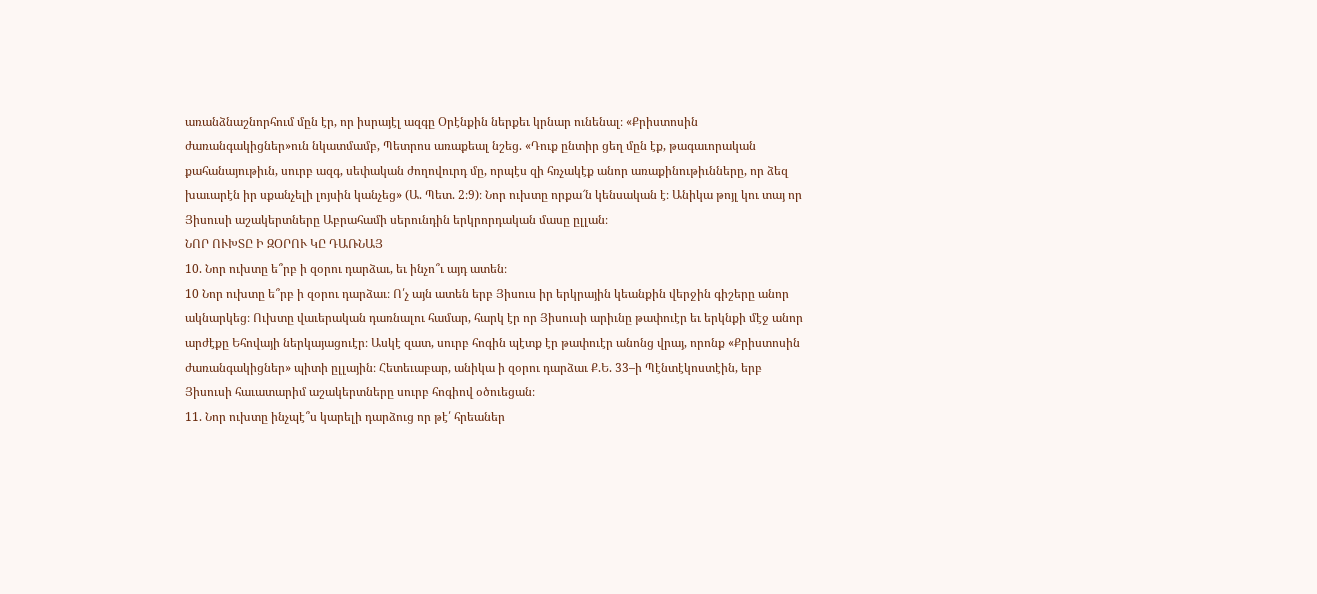առանձնաշնորհում մըն էր, որ իսրայէլ ազգը Օրէնքին ներքեւ կրնար ունենալ։ «Քրիստոսին ժառանգակիցներ»ուն նկատմամբ, Պետրոս առաքեալ նշեց. «Դուք ընտիր ցեղ մըն էք, թագաւորական քահանայութիւն, սուրբ ազգ, սեփական ժողովուրդ մը, որպէս զի հռչակէք անոր առաքինութիւնները, որ ձեզ խաւարէն իր սքանչելի լոյսին կանչեց» (Ա. Պետ. 2։9)։ Նոր ուխտը որքա՜ն կենսական է։ Անիկա թոյլ կու տայ որ Յիսուսի աշակերտները Աբրահամի սերունդին երկրորդական մասը ըլլան։
ՆՈՐ ՈՒԽՏԸ Ի ԶՕՐՈՒ ԿԸ ԴԱՌՆԱՅ
10. Նոր ուխտը ե՞րբ ի զօրու դարձաւ, եւ ինչո՞ւ այդ ատեն։
10 Նոր ուխտը ե՞րբ ի զօրու դարձաւ։ Ո՛չ այն ատեն երբ Յիսուս իր երկրային կեանքին վերջին գիշերը անոր ակնարկեց։ Ուխտը վաւերական դառնալու համար, հարկ էր որ Յիսուսի արիւնը թափուէր եւ երկնքի մէջ անոր արժէքը Եհովայի ներկայացուէր։ Ասկէ զատ, սուրբ հոգին պէտք էր թափուէր անոնց վրայ, որոնք «Քրիստոսին ժառանգակիցներ» պիտի ըլլային։ Հետեւաբար, անիկա ի զօրու դարձաւ Ք.Ե. 33–ի Պէնտէկոստէին, երբ Յիսուսի հաւատարիմ աշակերտները սուրբ հոգիով օծուեցան։
11. Նոր ուխտը ինչպէ՞ս կարելի դարձուց որ թէ՛ հրեաներ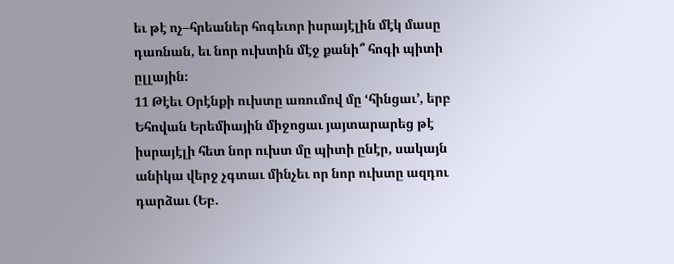եւ թէ ոչ–հրեաներ հոգեւոր իսրայէլին մէկ մասը դառնան, եւ նոր ուխտին մէջ քանի՞ հոգի պիտի ըլլային։
11 Թէեւ Օրէնքի ուխտը առումով մը ‘հինցաւ’, երբ Եհովան Երեմիային միջոցաւ յայտարարեց թէ իսրայէլի հետ նոր ուխտ մը պիտի ընէր, սակայն անիկա վերջ չգտաւ մինչեւ որ նոր ուխտը ազդու դարձաւ (Եբ.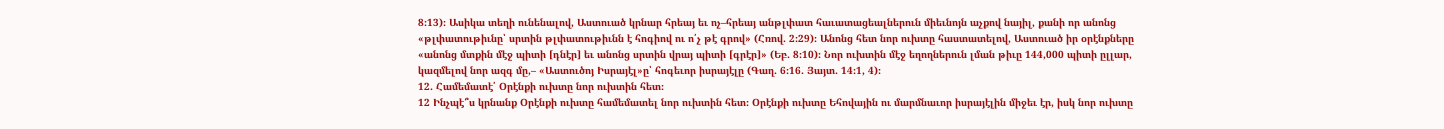8։13)։ Ասիկա տեղի ունենալով, Աստուած կրնար հրեայ եւ ոչ–հրեայ անթլփատ հաւատացեալներուն միեւնոյն աչքով նայիլ, քանի որ անոնց «թլփատութիւնը՝ սրտին թլփատութիւնն է հոգիով ու ո՛չ թէ գրով» (Հռով. 2։29)։ Անոնց հետ նոր ուխտը հաստատելով, Աստուած իր օրէնքները «անոնց մտքին մէջ պիտի [դնէր] եւ անոնց սրտին վրայ պիտի [գրէր]» (Եբ. 8։10)։ Նոր ուխտին մէջ եղողներուն լման թիւը 144,000 պիտի ըլլար, կազմելով նոր ազգ մը,– «Աստուծոյ Իսրայէլ»ը՝ հոգեւոր իսրայէլը (Գաղ. 6։16. Յայտ. 14։1, 4)։
12. Համեմատէ՛ Օրէնքի ուխտը նոր ուխտին հետ։
12 Ինչպէ՞ս կրնանք Օրէնքի ուխտը համեմատել նոր ուխտին հետ։ Օրէնքի ուխտը Եհովային ու մարմնաւոր իսրայէլին միջեւ էր, իսկ նոր ուխտը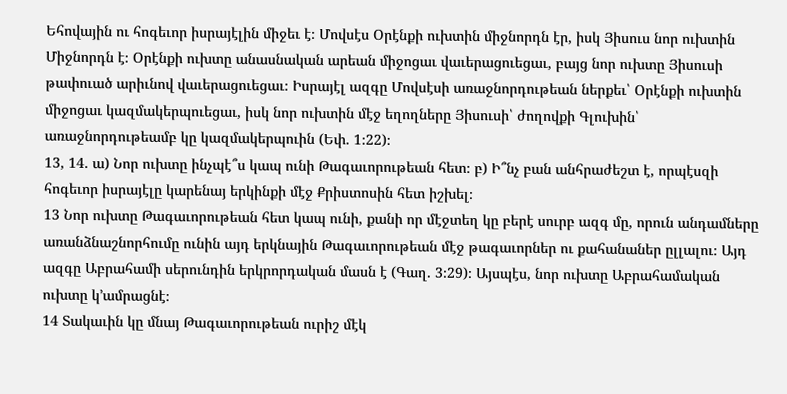Եհովային ու հոգեւոր իսրայէլին միջեւ է։ Մովսէս Օրէնքի ուխտին միջնորդն էր, իսկ Յիսուս նոր ուխտին Միջնորդն է։ Օրէնքի ուխտը անասնական արեան միջոցաւ վաւերացուեցաւ, բայց նոր ուխտը Յիսուսի թափուած արիւնով վաւերացուեցաւ։ Իսրայէլ ազգը Մովսէսի առաջնորդութեան ներքեւ՝ Օրէնքի ուխտին միջոցաւ կազմակերպուեցաւ, իսկ նոր ուխտին մէջ եղողները Յիսուսի՝ ժողովքի Գլուխին՝ առաջնորդութեամբ կը կազմակերպուին (Եփ. 1։22)։
13, 14. ա) Նոր ուխտը ինչպէ՞ս կապ ունի Թագաւորութեան հետ։ բ) Ի՞նչ բան անհրաժեշտ է, որպէսզի հոգեւոր իսրայէլը կարենայ երկինքի մէջ Քրիստոսին հետ իշխել։
13 Նոր ուխտը Թագաւորութեան հետ կապ ունի, քանի որ մէջտեղ կը բերէ սուրբ ազգ մը, որուն անդամները առանձնաշնորհումը ունին այդ երկնային Թագաւորութեան մէջ թագաւորներ ու քահանաներ ըլլալու։ Այդ ազգը Աբրահամի սերունդին երկրորդական մասն է (Գաղ. 3։29)։ Այսպէս, նոր ուխտը Աբրահամական ուխտը կ’ամրացնէ։
14 Տակաւին կը մնայ Թագաւորութեան ուրիշ մէկ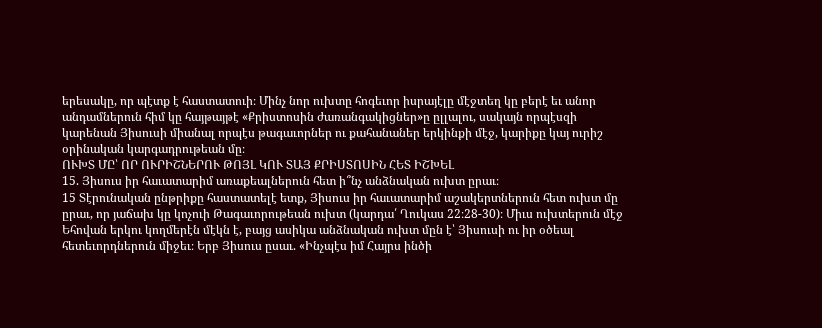երեսակը, որ պէտք է հաստատուի։ Մինչ նոր ուխտը հոգեւոր իսրայէլը մէջտեղ կը բերէ եւ անոր անդամներուն հիմ կը հայթայթէ «Քրիստոսին ժառանգակիցներ»ը ըլլալու, սակայն որպէսզի կարենան Յիսուսի միանալ որպէս թագաւորներ ու քահանաներ երկինքի մէջ, կարիքը կայ ուրիշ օրինական կարգադրութեան մը։
ՈՒԽՏ ՄԸ՝ ՈՐ ՈՒՐԻՇՆԵՐՈՒ ԹՈՅԼ ԿՈՒ ՏԱՅ ՔՐԻՍՏՈՍԻՆ ՀԵՏ ԻՇԽԵԼ
15. Յիսուս իր հաւատարիմ առաքեալներուն հետ ի՞նչ անձնական ուխտ ըրաւ։
15 Տէրունական ընթրիքը հաստատելէ ետք, Յիսուս իր հաւատարիմ աշակերտներուն հետ ուխտ մը ըրաւ, որ յաճախ կը կոչուի Թագաւորութեան ուխտ (կարդա՛ Ղուկաս 22։28-30)։ Միւս ուխտերուն մէջ Եհովան երկու կողմերէն մէկն է, բայց ասիկա անձնական ուխտ մըն է՝ Յիսուսի ու իր օծեալ հետեւորդներուն միջեւ։ Երբ Յիսուս ըսաւ. «Ինչպէս իմ Հայրս ինծի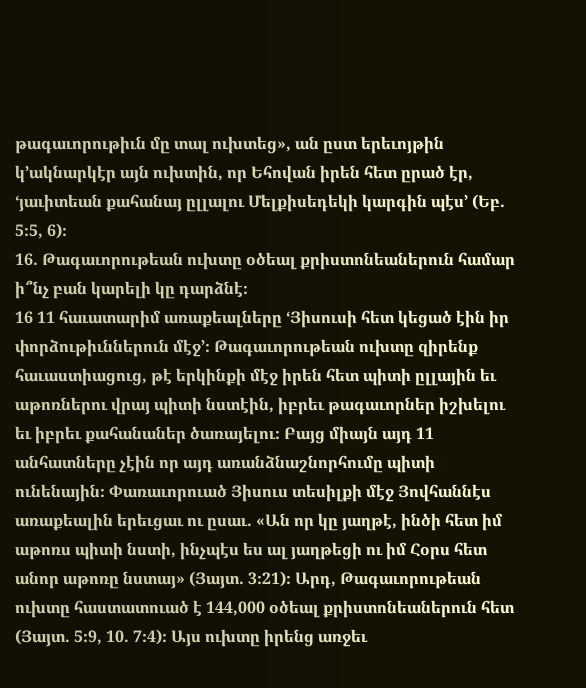թագաւորութիւն մը տալ ուխտեց», ան ըստ երեւոյթին կ’ակնարկէր այն ուխտին, որ Եհովան իրեն հետ ըրած էր, ‘յաւիտեան քահանայ ըլլալու Մելքիսեդեկի կարգին պէս’ (Եբ. 5։5, 6)։
16. Թագաւորութեան ուխտը օծեալ քրիստոնեաներուն համար ի՞նչ բան կարելի կը դարձնէ։
16 11 հաւատարիմ առաքեալները ‘Յիսուսի հետ կեցած էին իր փորձութիւններուն մէջ’։ Թագաւորութեան ուխտը զիրենք հաւաստիացուց, թէ երկինքի մէջ իրեն հետ պիտի ըլլային եւ աթոռներու վրայ պիտի նստէին, իբրեւ թագաւորներ իշխելու եւ իբրեւ քահանաներ ծառայելու։ Բայց միայն այդ 11 անհատները չէին որ այդ առանձնաշնորհումը պիտի ունենային։ Փառաւորուած Յիսուս տեսիլքի մէջ Յովհաննէս առաքեալին երեւցաւ ու ըսաւ. «Ան որ կը յաղթէ, ինծի հետ իմ աթոռս պիտի նստի, ինչպէս ես ալ յաղթեցի ու իմ Հօրս հետ անոր աթոռը նստայ» (Յայտ. 3։21)։ Արդ, Թագաւորութեան ուխտը հաստատուած է 144,000 օծեալ քրիստոնեաներուն հետ (Յայտ. 5։9, 10. 7։4)։ Այս ուխտը իրենց առջեւ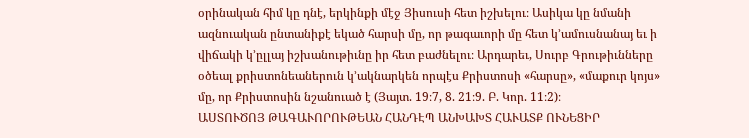օրինական հիմ կը դնէ, երկինքի մէջ Յիսուսի հետ իշխելու։ Ասիկա կը նմանի ազնուական ընտանիքէ եկած հարսի մը, որ թագաւորի մը հետ կ’ամուսնանայ եւ ի վիճակի կ’ըլլայ իշխանութիւնը իր հետ բաժնելու։ Արդարեւ, Սուրբ Գրութիւնները օծեալ քրիստոնեաներուն կ’ակնարկեն որպէս Քրիստոսի «հարսը», «մաքուր կոյս» մը, որ Քրիստոսին նշանուած է (Յայտ. 19։7, 8. 21։9. Բ. Կոր. 11։2)։
ԱՍՏՈՒԾՈՅ ԹԱԳԱՒՈՐՈՒԹԵԱՆ ՀԱՆԴԷՊ ԱՆԽԱԽՏ ՀԱՒԱՏՔ ՈՒՆԵՑԻՐ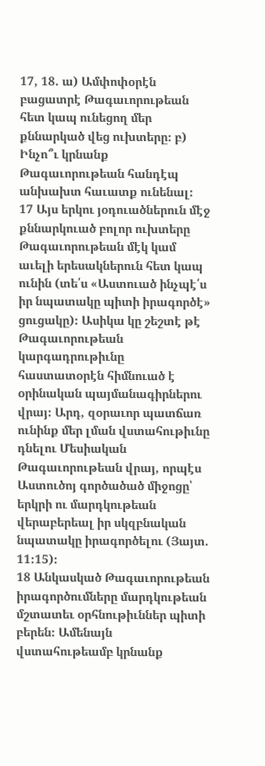17, 18. ա) Ամփոփօրէն բացատրէ Թագաւորութեան հետ կապ ունեցող մեր քննարկած վեց ուխտերը։ բ) Ինչո՞ւ կրնանք Թագաւորութեան հանդէպ անխախտ հաւատք ունենալ։
17 Այս երկու յօդուածներուն մէջ քննարկուած բոլոր ուխտերը Թագաւորութեան մէկ կամ աւելի երեսակներուն հետ կապ ունին (տե՛ս «Աստուած ինչպէ՛ս իր նպատակը պիտի իրագործէ» ցուցակը)։ Ասիկա կը շեշտէ թէ Թագաւորութեան կարգադրութիւնը հաստատօրէն հիմնուած է օրինական պայմանագիրներու վրայ։ Արդ, զօրաւոր պատճառ ունինք մեր լման վստահութիւնը դնելու Մեսիական Թագաւորութեան վրայ, որպէս Աստուծոյ գործածած միջոցը՝ երկրի ու մարդկութեան վերաբերեալ իր սկզբնական նպատակը իրագործելու (Յայտ. 11։15)։
18 Անկասկած Թագաւորութեան իրագործումները մարդկութեան մշտատեւ օրհնութիւններ պիտի բերեն։ Ամենայն վստահութեամբ կրնանք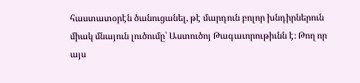հաստատօրէն ծանուցանել, թէ մարդուն բոլոր խնդիրներուն միակ մնայուն լուծումը՝ Աստուծոյ Թագաւորութիւնն է։ Թող որ այս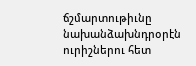ճշմարտութիւնը նախանձախնդրօրէն ուրիշներու հետ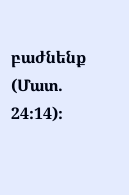բաժնենք (Մատ. 24։14)։